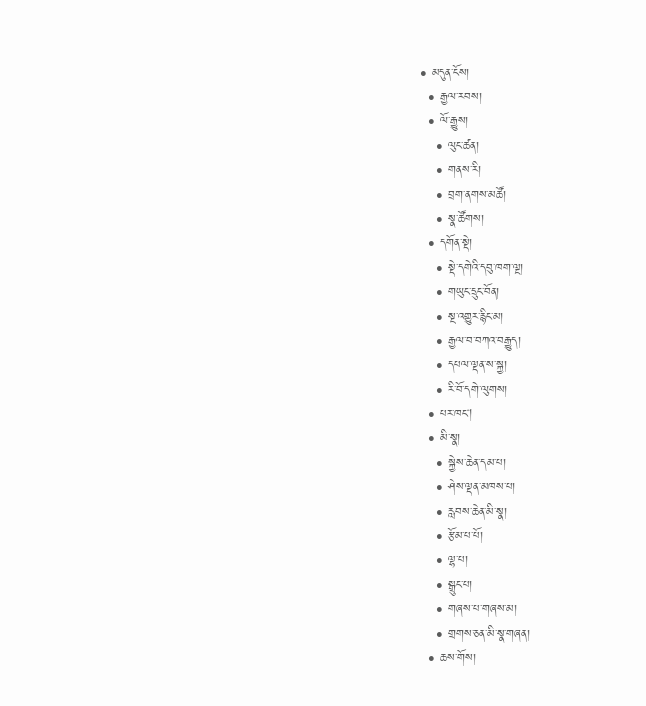• མདུན་ངོས།
  • རྒྱལ་རབས།
  • ལོ་རྒྱུས།
    • ལུང་ཚན།
    • གནས་རི།
    • བྲག་ནགས་མཚོ།
    • སྣ་ཚོགས།
  • དགོན་སྡེ།
    • སྡེ་དགེའི་དབུ་ཁག་ལྔ།
    • གཡུང་དྲུང་བོན།
    • སྔ་འགྱུར་རྙིང་མ།
    • རྒྱལ་བ་བཀའ་བརྒྱུད།
    • དཔལ་ལྡན་ས་སྐྱ།
    • རི་བོ་དགེ་ལུགས།
  • པར་ཁང།
  • མི་སྣ།
    • སྐྱེས་ཆེན་དམ་པ།
    • ཤེས་ལྡན་མཁས་པ།
    • རླབས་ཆེན་མི་སྣ།
    • རྩོམ་པ་པོ།
    • ལྷ་པ།
    • སྒྲུང་པ།
    • གཞས་པ་གཞས་མ།
    • གྲགས་ཅན་མི་སྣ་གཞན།
  • ཆས་གོས།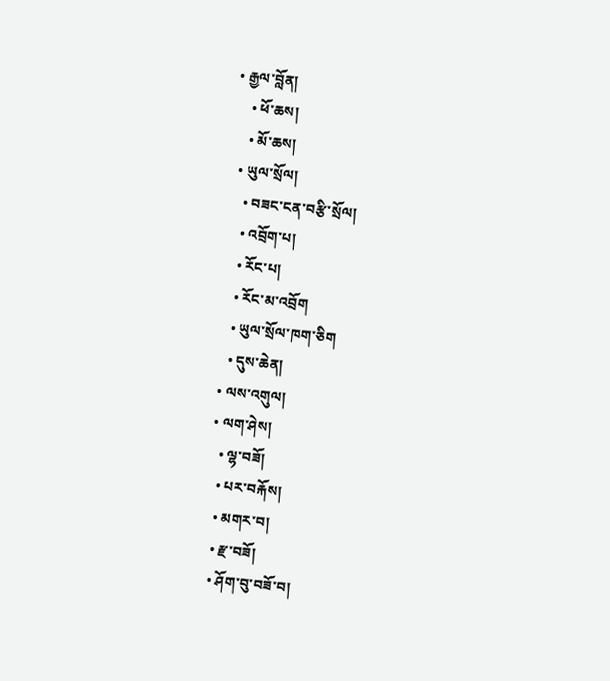• རྒྱལ་བློན།
    • ཕོ་ཆས།
    • མོ་ཆས།
  • ཡུལ་སྲོལ།
    • བཟང་ངན་བརྩི་སྲོལ།
    • འབྲོག་པ།
    • རོང་པ།
    • རོང་མ་འབྲོག
    • ཡུལ་སྲོལ་ཁག་ཅིག
    • དུས་ཆེན།
  • ལས་འགུལ།
  • ལག་ཤེས།
    • ལྷ་བཟོ།
    • པར་བརྐོས།
    • མགར་བ།
    • རྫ་བཟོ།
    • ཤོག་བུ་བཟོ་བ།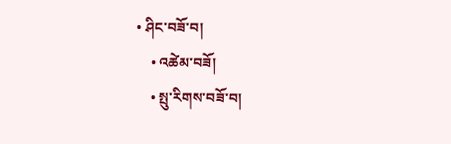• ཤིང་བཟོ་བ།
    • འཚེམ་བཟོ།
    • སྤུ་རིགས་བཟོ་བ།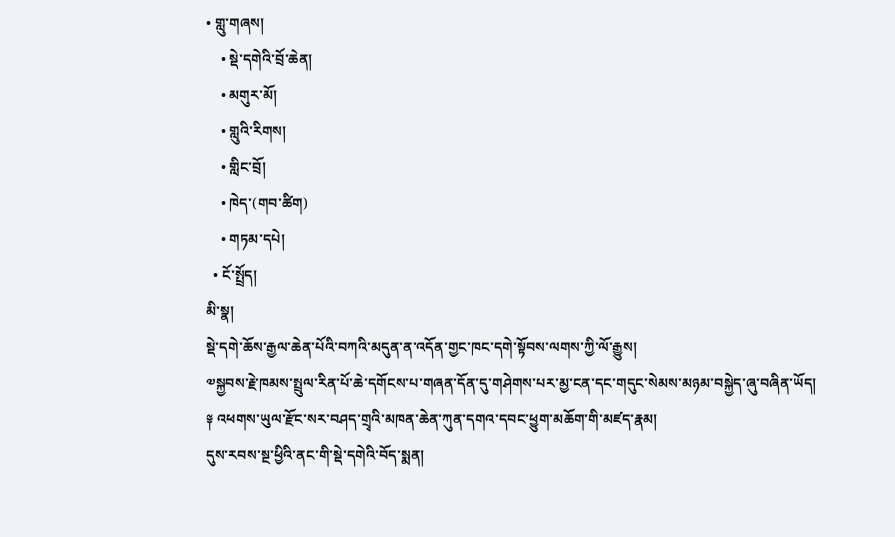• གླུ་གཞས།
    • སྡེ་དགེའི་བྲོ་ཆེན།
    • མགུར་མོ།
    • གླུའི་རིགས།
    • གླིང་བྲོ།
    • ཁེད་(གབ་ཚིག)
    • གཏམ་དཔེ།
  • ངོ་སྤྲོད།
མི་སྣ།
སྡེ་དགེ་ཆོས་རྒྱལ་ཆེན་པོའི་བཀའི་མདུན་ན་འདོན་གྱང་ཁང་དགེ་སྟོབས་ལགས་ཀྱི་ལོ་རྒྱུས།
༧སྐྱབས་རྗེ་ཁམས་སྤྲུལ་རིན་པོ་ཆེ་དགོངས་པ་གཞན་དོན་དུ་གཤེགས་པར་མྱ་ངན་དང་གདུང་སེམས་མཉམ་བསྐྱེད་ཞུ་བཞིན་ཡོད།
༈ འཕགས་ཡུལ་རྫོང་སར་བཤད་གྲྭའི་མཁན་ཆེན་ཀུན་དགའ་དབང་ཕྱུག་མཆོག་གི་མཛད་རྣམ།
དུས་རབས་སྔ་ཕྱིའི་ནང་གི་སྡེ་དགེའི་བོད་སྨན།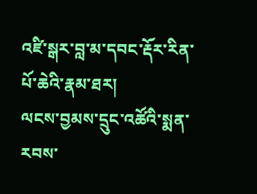འཛི་སྒར་བླ་མ་དབང་རྡོར་རིན་པོ་ཆེའི་རྣམ་ཐར།
ལངས་བྱམས་དྲུང་འཚོའི་སྨན་རབས་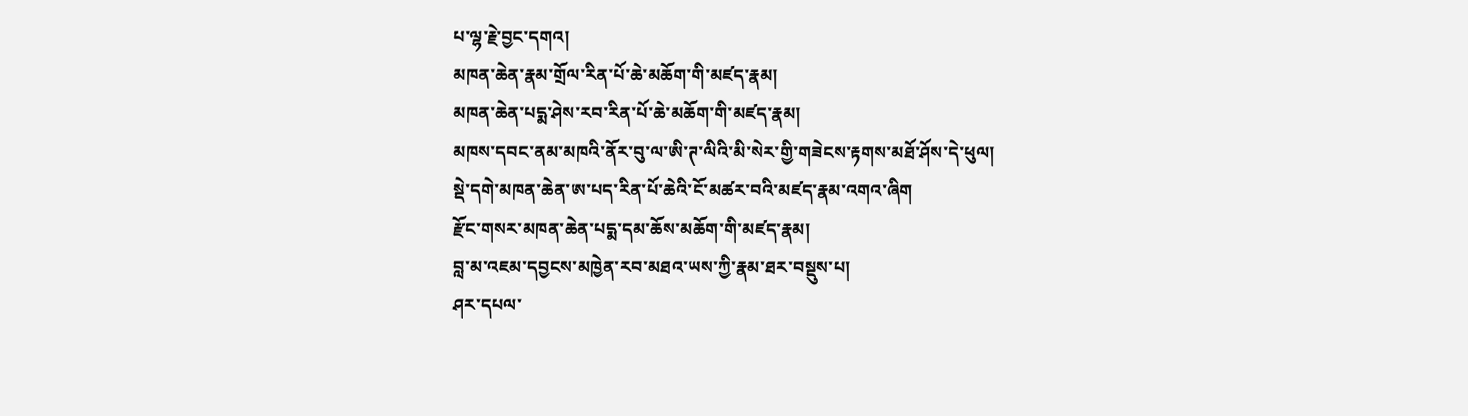པ་ལྷ་རྗེ་བྱང་དགའ།
མཁན་ཆེན་རྣམ་གྲོལ་རིན་པོ་ཆེ་མཆོག་གི་མཛད་རྣམ།
མཁན་ཆེན་པདྨ་ཤེས་རབ་རིན་པོ་ཆེ་མཆོག་གི་མཛད་རྣམ།
མཁས་དབང་ནམ་མཁའི་ནོར་བུ་ལ་ཨི་ཊ་ལིའི་མི་སེར་གྱི་གཟེངས་རྟགས་མཐོ་ཤོས་དེ་ཕུལ།
སྡེ་དགེ་མཁན་ཆེན་ཨ་པད་རིན་པོ་ཆེའི་ངོ་མཚར་བའི་མཛད་རྣམ་འགའ་ཞིག
རྫོང་གསར་མཁན་ཆེན་པདྨ་དམ་ཆོས་མཆོག་གི་མཛད་རྣམ།
བླ་མ་འཇམ་དབྱངས་མཁྱེན་རབ་མཐའ་ཡས་ཀྱི་རྣམ་ཐར་བསྡུས་པ།
ཤར་དཔལ་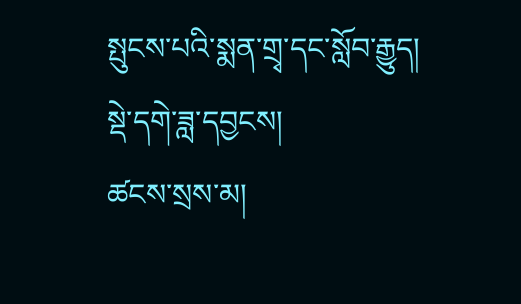སྤུངས་པའི་སྨན་གྲྭ་དང་སློབ་རྒྱུད།
སྡེ་དགེ་ཟླ་དབྱངས།
ཚངས་སྲས་མ།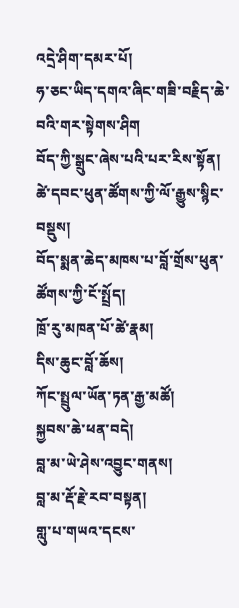འདྲེ་ཤིག་དམར་པོ།
ཧ་ཅང་ཡིད་དགའ་ཞིང་གཟི་བརྗིད་ཆེ་བའི་གར་སྟེགས་ཤིག
བོད་ཀྱི་སྒྲུང་ཞེས་པའི་པར་རིས་སྟོན།
ཚེ་དབང་ཕུན་ཚོགས་ཀྱི་ལོ་རྒྱུས་སྙིང་བསྡུས།
བོད་སྨན་ཆེད་མཁས་པ་བློ་གྲོས་ཕུན་ཚོགས་ཀྱི་ངོ་སྤྲོད།
ཁྲོ་རུ་མཁན་པོ་ཚེ་རྣམ།
དིས་ཆུང་བློ་ཆོས།
ཀོང་སྤྲུལ་ཡོན་ཏན་རྒྱ་མཚོ།
སྐྱབས་ཆེ་ཕན་བདེ།
བླ་མ་ཡེ་ཤེས་འབྱུང་གནས།
བླ་མ་རྡོ་རྗེ་རབ་བསྟན།
གླུ་པ་གཡའ་དངས་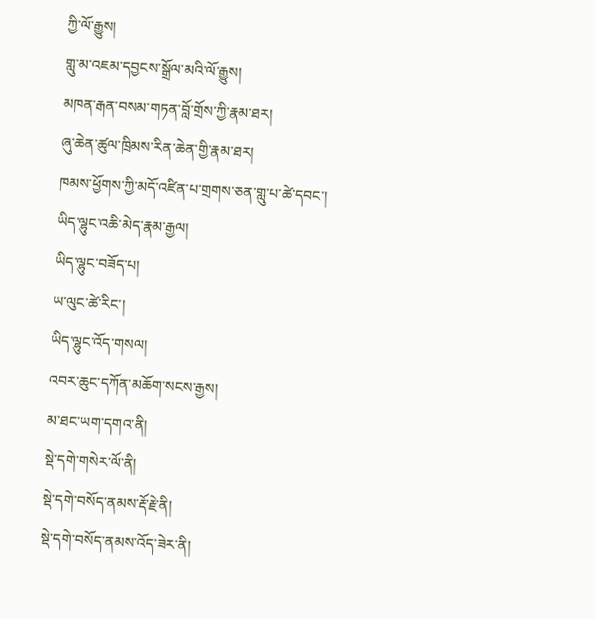ཀྱི་ལོ་རྒྱུས།
གླུ་མ་འཇམ་དབྱངས་སྒྲོལ་མའི་ལོ་རྒྱུས།
མཁན་རྒན་བསམ་གཏན་བློ་གྲོས་ཀྱི་རྣམ་ཐར།
ཞུ་ཆེན་ཚུལ་ཁྲིམས་རིན་ཆེན་གྱི་རྣམ་ཐར།
ཁམས་ཕྱོགས་ཀྱི་མདོ་འཛིན་པ་གྲགས་ཅན་གླུ་པ་ཚེ་དབང་།
ཡིད་ལྷུང་འཆི་མེད་རྣམ་རྒྱལ།
ཡིད་ལྷུང་བཟོད་པ།
ཡ་ལུང་ཚེ་རིང་།
ཡིད་ལྷུང་འོད་གསལ།
འབར་ཆུང་དཀོན་མཆོག་སངས་རྒྱས།
མ་ཐང་ཡག་དགའ་ནི།
སྡེ་དགེ་གསེར་ལོ་ནི།
སྡེ་དགེ་བསོད་ནམས་རྡོ་རྗེ་ནི།
སྡེ་དགེ་བསོད་ནམས་འོད་ཟེར་ནི།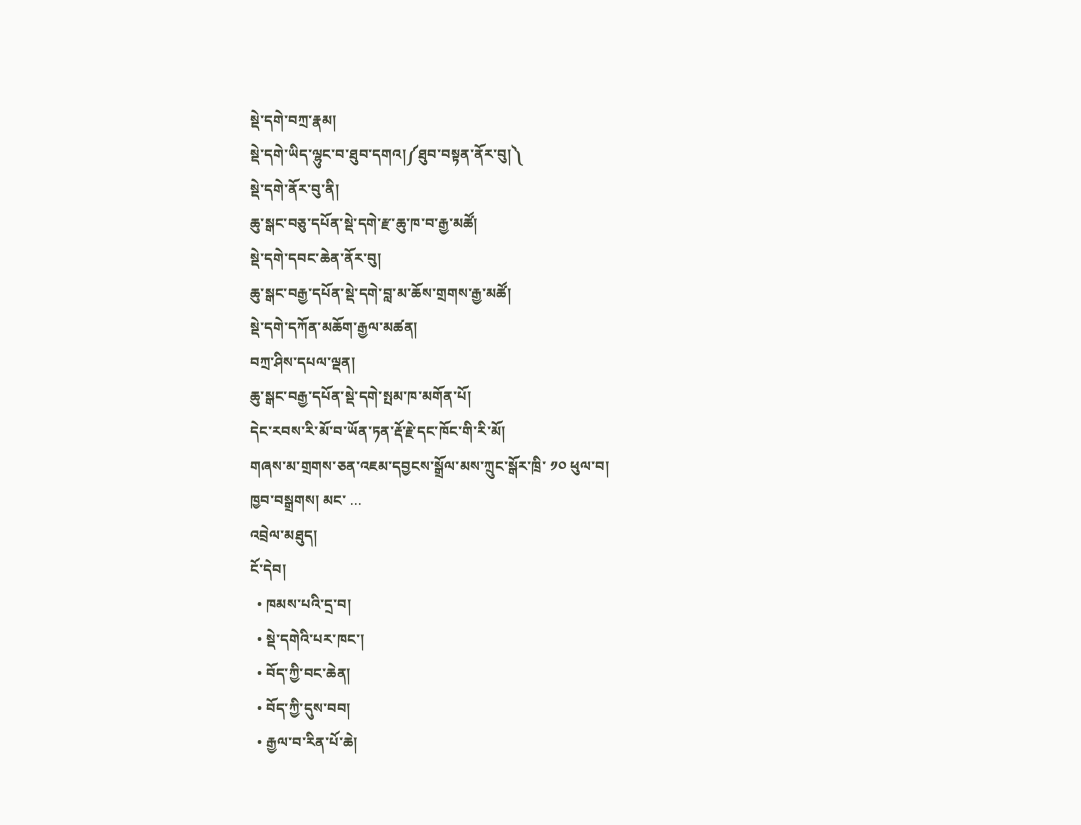སྡེ་དགེ་བཀྲ་རྣམ།
སྡེ་དགེ་ཡིད་ལྷུང་བ་ཐུབ་དགའ།༼ཐུབ་བསྟན་ནོར་བུ།༽
སྡེ་དགེ་ནོར་བུ་ནི།
ཆུ་སྒང་བཅུ་དཔོན་སྡེ་དགེ་རྫ་ཆུ་ཁ་བ་རྒྱ་མཚོ།
སྡེ་དགེ་དབང་ཆེན་ནོར་བུ།
ཆུ་སྒང་བརྒྱ་དཔོན་སྡེ་དགེ་བླ་མ་ཆོས་གྲགས་རྒྱ་མཚོ།
སྡེ་དགེ་དཀོན་མཆོག་རྒྱལ་མཚན།
བཀྲ་ཤིས་དཔལ་ལྡན།
ཆུ་སྒང་བརྒྱ་དཔོན་སྡེ་དགེ་སྤམ་ཁ་མགོན་པོ།
དེང་རབས་རི་མོ་བ་ཡོན་ཏན་རྡོ་རྗེ་དང་ཁོང་གི་རི་མོ།
གཞས་མ་གྲགས་ཅན་འཇམ་དབྱངས་སྒྲོལ་མས་ཀྲུང་སྒོར་ཁྲི་ ༡༠ ཕུལ་བ།
ཁྱབ་བསྒྲགས། མང་ ...
འབྲེལ་མཐུད།
ངོ་དེབ།
  • ཁམས་པའི་དྲ་བ།
  • སྡེ་དགེའི་པར་ཁང་།
  • བོད་ཀྱི་བང་ཆེན།
  • བོད་ཀྱི་དུས་བབ།
  • རྒྱལ་བ་རིན་པོ་ཆེ།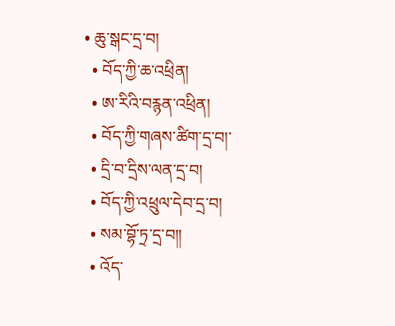• ཆུ་སྒང་དྲ་བ།
  • བོད་ཀྱི་ཆ་འཕྲིན།
  • ཨ་རིའི་བརྙན་འཕྲིན།
  • བོད་ཀྱི་གཞས་ཚིག་དྲ་བ།་
  • དྲི་བ་དྲིས་ལན་དྲ་བ།
  • བོད་ཀྱི་འཕྲུལ་དེབ་དྲ་བ།
  • སམ་བྷོ་ཏྲ་དྲ་བ།།
  • འོད་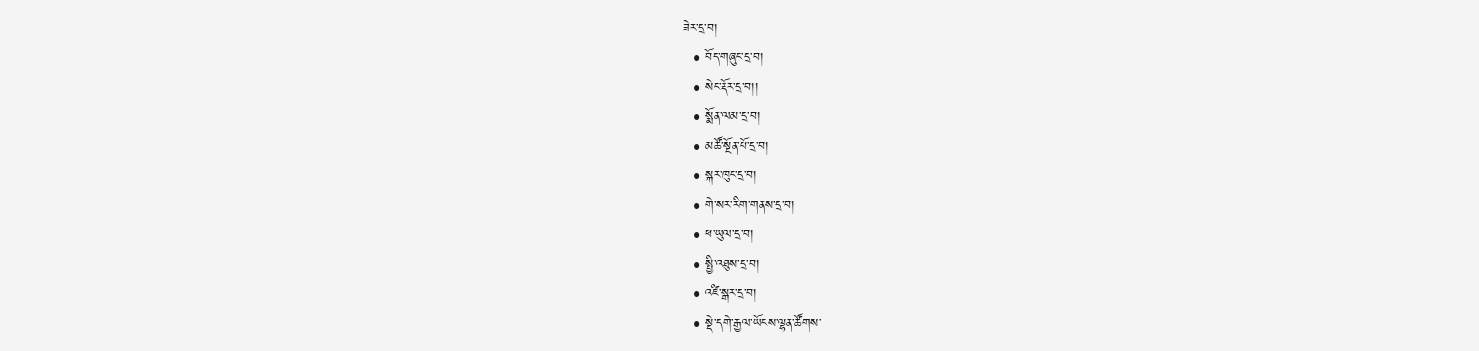ཟེར་དྲ་བ།
  • བོད་གཞུང་དྲ་བ།
  • སེང་རྡོར་དྲ་བ།།
  • སྨོན་ལམ་དྲ་བ།
  • མཚོ་སྔོན་པོ་དྲ་བ།
  • སྐར་ཁུང་དྲ་བ།
  • གེ་སར་རིག་གནས་དྲ་བ།
  • ཕ་ཡུལ་དྲ་བ།
  • སྤྱི་འཐུས་དྲ་བ།
  • འཛི་སྒར་དྲ་བ།
  • སྡེ་དགེ་རྒྱལ་ཡོངས་ལྷན་ཚོགས་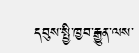དབུས་སྤྱི་ཁྱབ་རྒྱུན་ལས་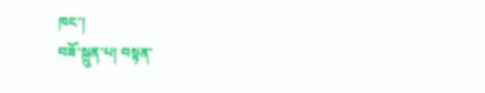ཁང་།
བཟོ་སྐྲུན་པ། བསྟན་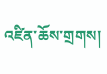འཛིན་ཆོས་གྲགས།